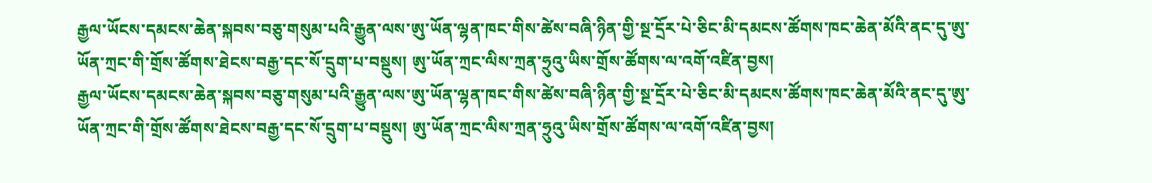རྒྱལ་ཡོངས་དམངས་ཆེན་སྐབས་བཅུ་གསུམ་པའི་རྒྱུན་ལས་ཨུ་ཡོན་ལྷན་ཁང་གིས་ཚེས་བཞི་ཉིན་གྱི་སྔ་དྲོར་པེ་ཅིང་མི་དམངས་ཚོགས་ཁང་ཆེན་མོའི་ནང་དུ་ཨུ་ཡོན་ཀྲང་གི་གྲོས་ཚོགས་ཐེངས་བརྒྱ་དང་སོ་དྲུག་པ་བསྡུས། ཨུ་ཡོན་ཀྲང་ལིས་ཀྲན་ཧྲུའུ་ཡིས་གྲོས་ཚོགས་ལ་འགོ་འཛིན་བྱས།
རྒྱལ་ཡོངས་དམངས་ཆེན་སྐབས་བཅུ་གསུམ་པའི་རྒྱུན་ལས་ཨུ་ཡོན་ལྷན་ཁང་གིས་ཚེས་བཞི་ཉིན་གྱི་སྔ་དྲོར་པེ་ཅིང་མི་དམངས་ཚོགས་ཁང་ཆེན་མོའི་ནང་དུ་ཨུ་ཡོན་ཀྲང་གི་གྲོས་ཚོགས་ཐེངས་བརྒྱ་དང་སོ་དྲུག་པ་བསྡུས། ཨུ་ཡོན་ཀྲང་ལིས་ཀྲན་ཧྲུའུ་ཡིས་གྲོས་ཚོགས་ལ་འགོ་འཛིན་བྱས།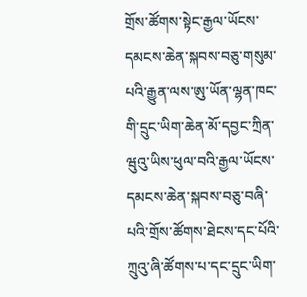གྲོས་ཚོགས་སྟེང་རྒྱལ་ཡོངས་དམངས་ཆེན་སྐབས་བཅུ་གསུམ་པའི་རྒྱུན་ལས་ཨུ་ཡོན་ལྷན་ཁང་གི་དྲུང་ཡིག་ཆེན་མོ་དབྱང་ཀྲིན་ཝུའུ་ཡིས་ཕུལ་བའི་རྒྱལ་ཡོངས་དམངས་ཆེན་སྐབས་བཅུ་བཞི་པའི་གྲོས་ཚོགས་ཐེངས་དང་པོའི་ཀྲུའུ་ཞི་ཚོགས་པ་དང་དྲུང་ཡིག་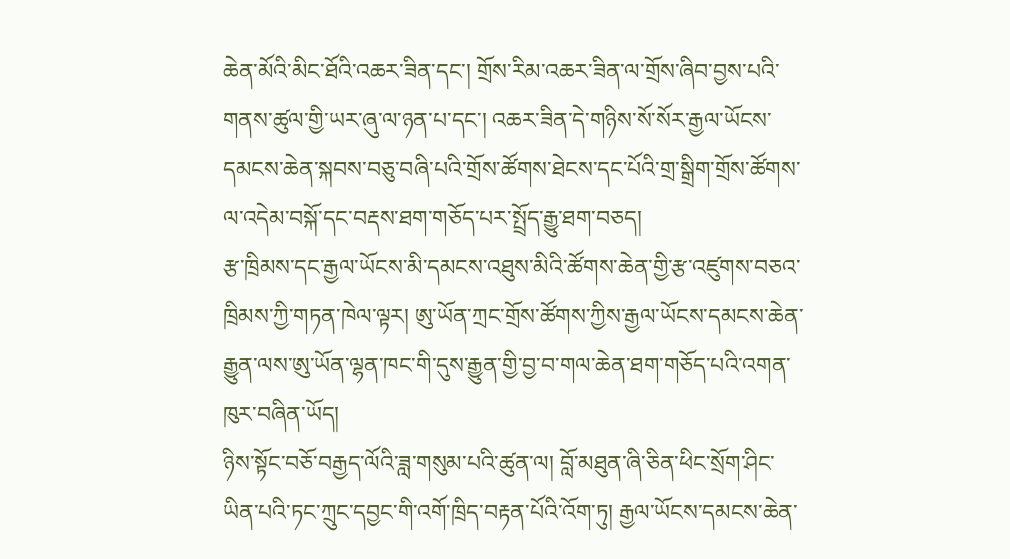ཆེན་མོའི་མིང་ཐོའི་འཆར་ཟིན་དང་། གྲོས་རིམ་འཆར་ཟིན་ལ་གྲོས་ཞིབ་བྱས་པའི་གནས་ཚུལ་གྱི་ཡར་ཞུ་ལ་ཉན་པ་དང་། འཆར་ཟིན་དེ་གཉིས་སོ་སོར་རྒྱལ་ཡོངས་དམངས་ཆེན་སྐབས་བཅུ་བཞི་པའི་གྲོས་ཚོགས་ཐེངས་དང་པོའི་གྲ་སྒྲིག་གྲོས་ཚོགས་ལ་འདེམ་བསྐོ་དང་བརྡས་ཐག་གཅོད་པར་སྤྲོད་རྒྱུ་ཐག་བཅད།
རྩ་ཁྲིམས་དང་རྒྱལ་ཡོངས་མི་དམངས་འཐུས་མིའི་ཚོགས་ཆེན་གྱི་རྩ་འཛུགས་བཅའ་ཁྲིམས་ཀྱི་གཏན་ཁེལ་ལྟར། ཨུ་ཡོན་ཀྲང་གྲོས་ཚོགས་ཀྱིས་རྒྱལ་ཡོངས་དམངས་ཆེན་རྒྱུན་ལས་ཨུ་ཡོན་ལྷན་ཁང་གི་དུས་རྒྱུན་གྱི་བྱ་བ་གལ་ཆེན་ཐག་གཅོད་པའི་འགན་ཁུར་བཞིན་ཡོད།
ཉིས་སྟོང་བཅོ་བརྒྱད་ལོའི་ཟླ་གསུམ་པའི་ཚུན་ལ། བློ་མཐུན་ཞི་ཅིན་ཕིང་སྲོག་ཤིང་ཡིན་པའི་ཏང་ཀྲུང་དབྱང་གི་འགོ་ཁྲིད་བརྟན་པོའི་འོག་ཏུ། རྒྱལ་ཡོངས་དམངས་ཆེན་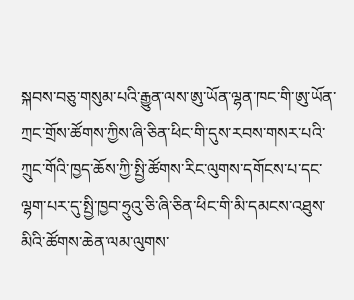སྐབས་བཅུ་གསུམ་པའི་རྒྱུན་ལས་ཨུ་ཡོན་ལྷན་ཁང་གི་ཨུ་ཡོན་ཀྲང་གྲོས་ཚོགས་ཀྱིས་ཞི་ཅིན་ཕིང་གི་དུས་རབས་གསར་པའི་ཀྲུང་གོའི་ཁྱད་ཆོས་ཀྱི་སྤྱི་ཚོགས་རིང་ལུགས་དགོངས་པ་དང་ལྷག་པར་དུ་སྤྱི་ཁྱབ་ཧྲུའུ་ཅི་ཞི་ཅིན་ཕིང་གི་མི་དམངས་འཐུས་མིའི་ཚོགས་ཆེན་ལམ་ལུགས་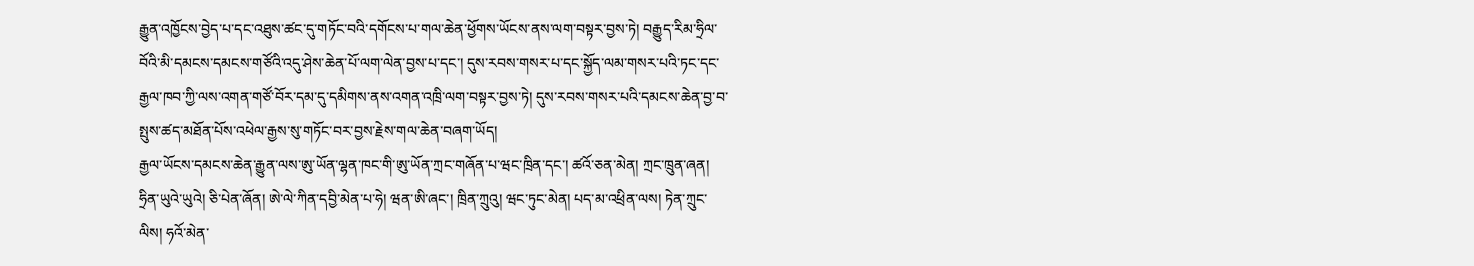རྒྱུན་འཁྱོངས་བྱེད་པ་དང་འཐུས་ཚང་དུ་གཏོང་བའི་དགོངས་པ་གལ་ཆེན་ཕྱོགས་ཡོངས་ནས་ལག་བསྟར་བྱས་ཏེ། བརྒྱུད་རིམ་ཧྲིལ་བོའི་མི་དམངས་དམངས་གཙོའི་འདུ་ཤེས་ཆེན་པོ་ལག་ལེན་བྱས་པ་དང་། དུས་རབས་གསར་པ་དང་སྐྱོད་ལམ་གསར་པའི་ཏང་དང་རྒྱལ་ཁབ་ཀྱི་ལས་འགན་གཙོ་བོར་དམ་དུ་དམིགས་ནས་འགན་འཁྲི་ལག་བསྟར་བྱས་ཏེ། དུས་རབས་གསར་པའི་དམངས་ཆེན་བྱ་བ་སྤུས་ཚད་མཐོན་པོས་འཕེལ་རྒྱས་སུ་གཏོང་བར་བྱས་རྗེས་གལ་ཆེན་བཞག་ཡོད།
རྒྱལ་ཡོངས་དམངས་ཆེན་རྒྱུན་ལས་ཨུ་ཡོན་ལྷན་ཁང་གི་ཨུ་ཡོན་ཀྲང་གཞོན་པ་ཝང་ཁྲིན་དང་། ཚའོ་ཅན་མེན། ཀྲང་ཁྲུན་ཞན། ཧྲིན་ཡུའེ་ཡུའེ། ཅི་པེན་ཞོན། ཨེ་ལེ་ཀིན་དབྱི་མེན་པ་ཧེ། ཝན་ཨི་ཞང་། ཁྲིན་ཀྲུའུ། ཝང་ཏུང་མེན། པད་མ་འཕྲིན་ལས། ཏེན་ཀྲུང་ལིས། ཧའོ་མེན་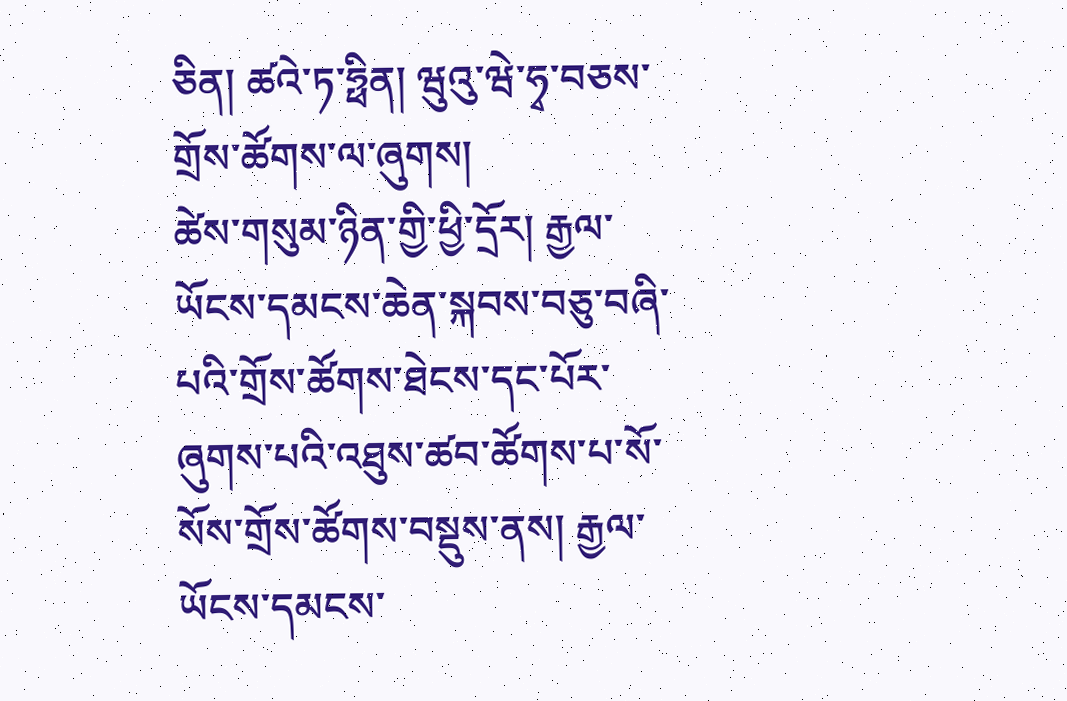ཅིན། ཚའེ་ཏ་ཧྥིན། ཝུའུ་ཝེ་ཧྭ་བཅས་གྲོས་ཚོགས་ལ་ཞུགས།
ཚེས་གསུམ་ཉིན་གྱི་ཕྱི་དྲོར། རྒྱལ་ཡོངས་དམངས་ཆེན་སྐབས་བཅུ་བཞི་པའི་གྲོས་ཚོགས་ཐེངས་དང་པོར་ཞུགས་པའི་འཐུས་ཚབ་ཚོགས་པ་སོ་སོས་གྲོས་ཚོགས་བསྡུས་ནས། རྒྱལ་ཡོངས་དམངས་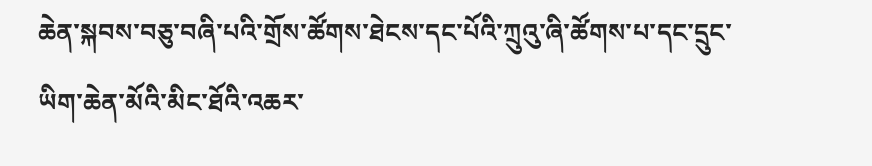ཆེན་སྐབས་བཅུ་བཞི་པའི་གྲོས་ཚོགས་ཐེངས་དང་པོའི་ཀྲུའུ་ཞི་ཚོགས་པ་དང་དྲུང་ཡིག་ཆེན་མོའི་མིང་ཐོའི་འཆར་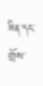ཟིན་དང་གྲོས་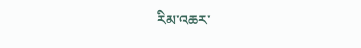རིམ་འཆར་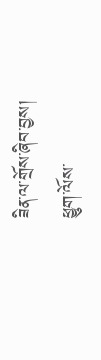ཟིན་ལ་གྲོས་ཞིབ་བྱས།
ཕྱུག་ལོས་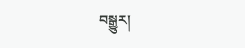བསྒྱུར།